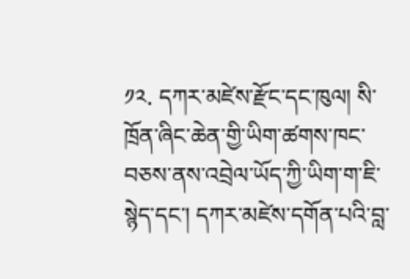༡༢. དཀར་མཛེས་རྫོང་དང་ཁུལ། སི་ཁྲོན་ཞིང་ཆེན་གྱི་ཡིག་ཚགས་ཁང་བཅས་ནས་འབྲེལ་ཡོད་ཀྱི་ཡིག་ག་ཇི་སྙེད་དང་། དཀར་མཛེས་དགོན་པའི་བླ་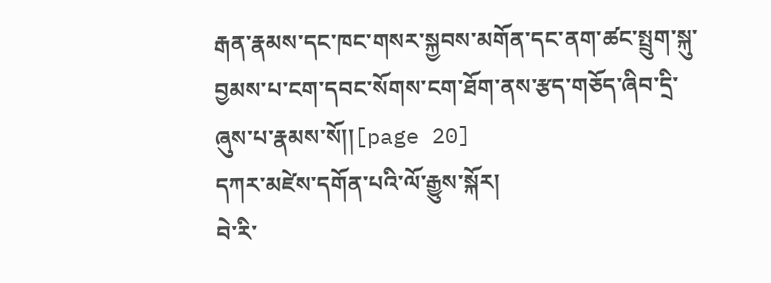རྒན་རྣམས་དང་ཁང་གསར་སྐྱབས་མགོན་དང་ནག་ཚང་སྤྲུག་སྐུ་བྱམས་པ་ངག་དབང་སོགས་ངག་ཐོག་ནས་རྩད་གཅོད་ཞིབ་དྲི་ཞུས་པ་རྣམས་སོ།།[page 20]
དཀར་མཛེས་དགོན་པའི་ལོ་རྒྱུས་སྐོར།
བེ་རི་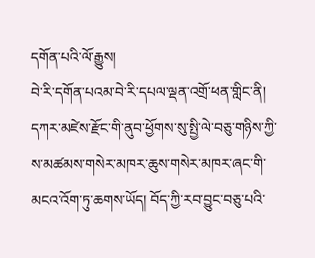དགོན་པའི་ལོ་རྒྱུས།
བེ་རི་དགོན་པའམ་བེ་རི་དཔལ་ལྡན་འགྲོ་ཕན་གླིང་ནི། དཀར་མཛེས་རྫོང་གི་ནུབ་ཕྱོགས་སུ་སྤྱི་ལེ་བཅུ་གཉིས་ཀྱི་ས་མཚམས་གསེར་མཁར་ཆུས་གསེར་མཁར་ཞང་གི་མངའ་འོག་ཏུ་ཆགས་ཡོད། བོད་ཀྱི་རབ་བྱུང་བཅུ་པའི་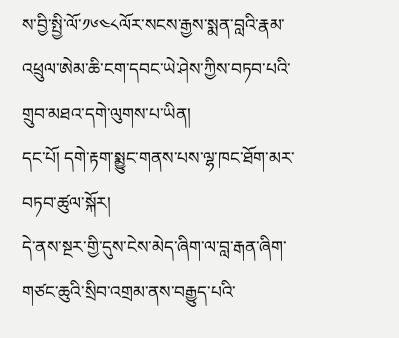ས་བྱི་སྤྱི་ལོ་༡༦༤༨ལོར་སངས་རྒྱས་སྨན་བླའི་རྣམ་འཕྲུལ་ཨེམ་ཆི་ངག་དབང་ཡེ་ཤེས་ཀྱིས་བཏབ་པའི་གྲུབ་མཐའ་དགེ་ལུགས་པ་ཡིན།
དང་པོ། དགེ་རྟག་སྨྱུང་གནས་པས་ལྷ་ཁང་ཐོག་མར་བཏབ་ཚུལ་སྐོར།
དེ་ནས་སྔར་གྱི་དུས་ངེས་མེད་ཞིག་ལ་བླ་རྒན་ཞིག་གཙང་ཆུའི་སྲིབ་འགྲམ་ནས་བརྒྱུད་པའི་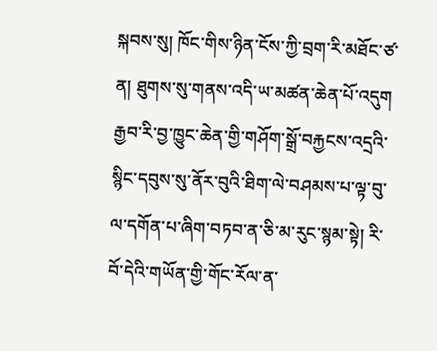སྐབས་སུ། ཁོང་གིས་ཉིན་ངོས་ཀྱི་བྲག་རི་མཐོང་ཙ་ན། ཐུགས་སུ་གནས་འདི་ཡ་མཚན་ཆེན་པོ་འདུག རྒྱབ་རི་བྱ་ཁྱུང་ཆེན་གྱི་གཤོག་སྒྲོ་བརྐྱངས་འདྲའི་སྙིང་དབུས་སུ་ནོར་བུའི་ཐིག་ལེ་བཤམས་པ་ལྟ་བུ་ལ་དགོན་པ་ཞིག་བཏབ་ན་ཅི་མ་རུང་སྙམ་སྟེ། རི་བོ་དེའི་གཡོན་གྱི་གོང་རོལ་ན་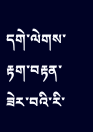དགེ་ལེགས་རྟག་བརྟན་ཟེར་བའི་རི་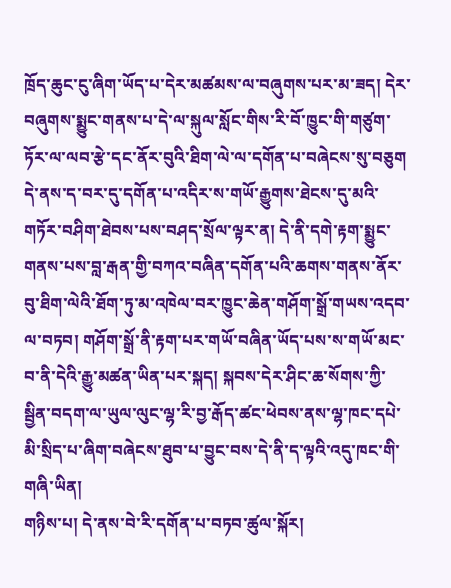ཁྲོད་ཆུང་ངུ་ཞིག་ཡོད་པ་དེར་མཚམས་ལ་བཞུགས་པར་མ་ཟད། དེར་བཞུགས་སྨྱུང་གནས་པ་དེ་ལ་སྐུལ་སློང་གིས་རི་བོ་ཁྱུང་གི་གཙུག་ཏོར་ལ་ལབ་རྩེ་དང་ནོར་བུའི་ཐིག་ལེ་ལ་དགོན་པ་བཞེངས་སུ་བཅུག དེ་ནས་ད་བར་དུ་དགོན་པ་འདིར་ས་གཡོ་རྒྱུགས་ཐེངས་དུ་མའི་གཏོར་བཤིག་ཐེབས་པས་བཤད་སྲོལ་ལྟར་ན། དེ་ནི་དགེ་རྟག་སྨྱུང་གནས་པས་བླ་རྒན་གྱི་བཀའ་བཞིན་དགོན་པའི་ཆགས་གནས་ནོར་བུ་ཐིག་ལེའི་ཐོག་ཏུ་མ་འཁེལ་བར་ཁྱུང་ཆེན་གཤོག་སྒྲོ་གཡས་འདབ་ལ་བཏབ། གཤོག་སྒྲོ་ནི་རྟག་པར་གཡོ་བཞིན་ཡོད་པས་ས་གཡོ་མང་བ་ནི་དེའི་རྒྱུ་མཚན་ཡིན་པར་སྐད། སྐབས་དེར་ཤིང་ཆ་སོགས་ཀྱི་སྦྱིན་བདག་ལ་ཡུལ་ལུང་ལྷ་རི་བྱ་རྒོད་ཚང་ཕེབས་ནས་ལྷ་ཁང་དཔེ་མི་སྲིད་པ་ཞིག་བཞེངས་ཐུབ་པ་བྱུང་བས་དེ་ནི་ད་ལྟའི་འདུ་ཁང་གི་གཞི་ཡིན།
གཉིས་པ། དེ་ནས་བེ་རི་དགོན་པ་བཏབ་ཚུལ་སྐོར།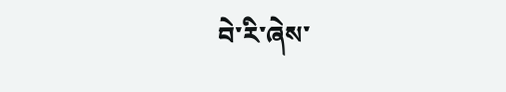བེ་རི་ཞེས་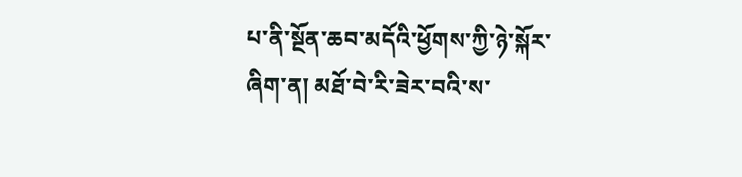པ་ནི་སྔོན་ཆབ་མདོའི་ཕྱོགས་ཀྱི་ཉེ་སྐོར་ཞིག་ན། མཐོ་བེ་རི་ཟེར་བའི་ས་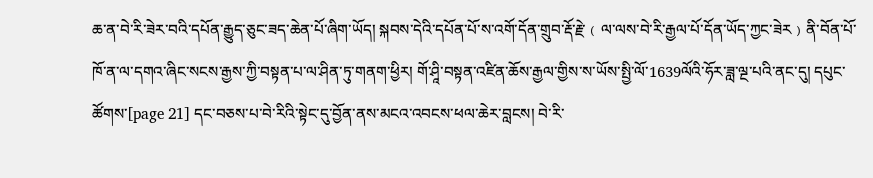ཆ་ན་བེ་རི་ཟེར་བའི་དཔོན་རྒྱུད་ཅུང་ཟད་ཆེན་པོ་ཞིག་ཡོད། སྐབས་དེའི་དཔོན་པོ་ས་འགོ་དོན་གྲུབ་རྡོ་རྗེ་﹙ལ་ལས་བེ་རི་རྒྱལ་པོ་དོན་ཡོད་ཀྱང་ཟེར﹚ནི་བོན་པོ་ཁོ་ན་ལ་དགའ་ཞིང་སངས་རྒྱས་ཀྱི་བསྟན་པ་ལ་ཤིན་ཏུ་གནག་ཕྱིར། གོ་ཤཱི་བསྟན་འཛིན་ཆོས་རྒྱལ་གྱིས་ས་ཡོས་སྤྱི་ལོ་1639ལོའི་ཧོར་ཟླ་ལྔ་པའི་ནང་དུ། དཔུང་ཚོགས་[page 21] དང་བཅས་པ་བེ་རིའི་སྟེང་དུ་བྱོན་ནས་མངའ་འབངས་ཕལ་ཆེར་བླངས། བེ་རི་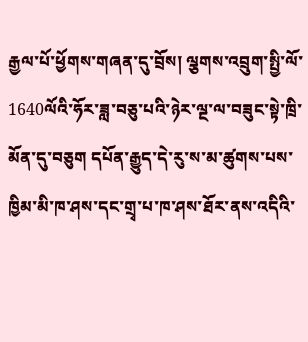རྒྱལ་པོ་ཕྱོགས་གཞན་དུ་བྲོས། ལྕགས་འབྲུག་སྤྱི་ལོ་1640ལོའི་ཧོར་ཟླ་བཅུ་པའི་ཉེར་ལྔ་ལ་བཟུང་སྟེ་ཁྲི་མོན་དུ་བཅུག དཔོན་རྒྱུད་དེ་རུ་ས་མ་ཚུགས་པས་ཁྱིམ་མི་ཁ་ཤས་དང་གྲྭ་པ་ཁ་ཤས་ཐོར་ནས་འདིའི་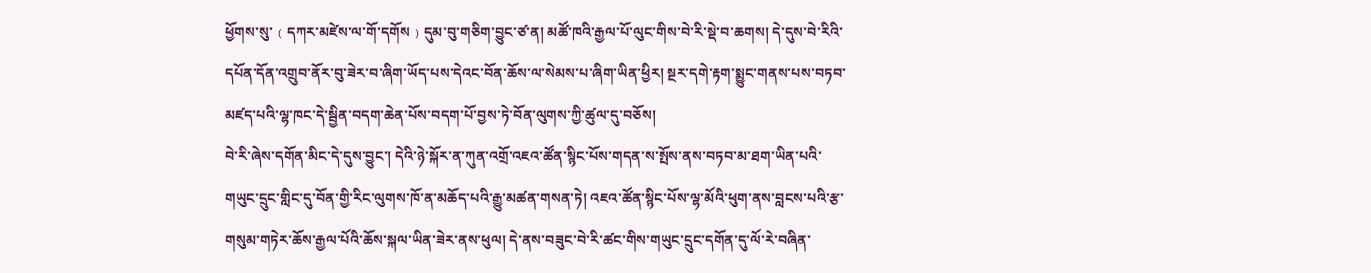ཕྱོགས་སུ་﹙དཀར་མཛེས་ལ་གོ་དགོས﹚དུམ་བུ་གཅིག་བྱུང་ཙ་ན། མཚོ་ཁའི་རྒྱལ་པོ་ལུང་གིས་བེ་རི་སྡེ་བ་ཆགས། དེ་དུས་བེ་རིའི་དཔོན་དོན་འགྲུབ་ནོར་བུ་ཟེར་བ་ཞིག་ཡོད་པས་དེའང་བོན་ཆོས་ལ་སེམས་པ་ཞིག་ཡིན་ཕྱིར། སྔར་དགེ་རྟག་སྨྱུང་གནས་པས་བཏབ་མཛད་པའི་ལྷ་ཁང་དེ་སྦྱིན་བདག་ཆེན་པོས་བདག་པོ་བྱས་ཏེ་བོན་ལུགས་ཀྱི་ཚུལ་དུ་བཅོས།
བེ་རི་ཞེས་དགོན་མིང་དེ་དུས་བྱུང་། དེའི་ཉེ་སྐོར་ན་ཀུན་འགྲོ་འཇའ་ཚོན་སྙིང་པོས་གདན་ས་སྤོས་ནས་བཏབ་མ་ཐག་ཡིན་པའི་གཡུང་དྲུང་གླིང་དུ་བོན་གྱི་རིང་ལུགས་ཁོ་ན་མཆོད་པའི་རྒྱུ་མཚན་གསན་ཏེ། འཇའ་ཚོན་སྙིང་པོས་ལྷ་མོའི་ཕུག་ནས་བླངས་པའི་རྩ་གསུམ་གཏེར་ཆོས་རྒྱལ་པོའི་ཆོས་སྐལ་ཡིན་ཟེར་ནས་ཕུལ། དེ་ནས་བཟུང་བེ་རི་ཚང་གིས་གཡུང་དྲུང་དགོན་དུ་ལོ་རེ་བཞིན་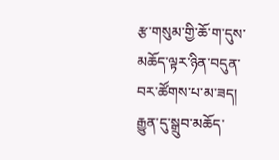རྩ་གསུམ་གྱི་ཆོ་ག་དུས་མཆོད་ལྟར་ཉིན་བདུན་བར་ཚོགས་པ་མ་ཟད། རྒྱུན་དུ་སྒྲུབ་མཆོད་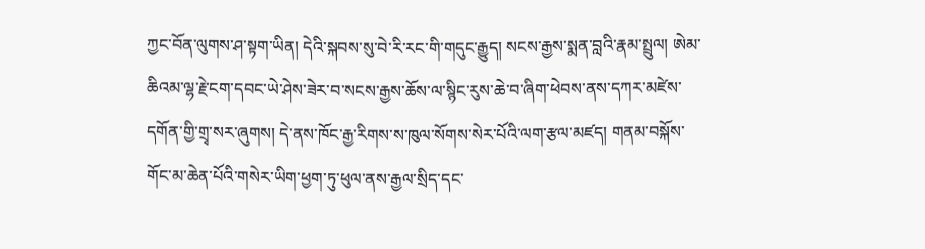ཀྱང་བོན་ལུགས་ཤ་སྟག་ཡིན། དེའི་སྐབས་སུ་བེ་རི་རང་གི་གདུང་རྒྱུད། སངས་རྒྱས་སྨན་བླའི་རྣམ་སྤྲུལ། ཨེམ་ཆིའམ་ལྷ་རྗེ་ངག་དབང་ཡེ་ཤེས་ཟེར་བ་སངས་རྒྱས་ཆོས་ལ་སྙིང་རུས་ཆེ་བ་ཞིག་ཕེབས་ནས་དཀར་མཛེས་དགོན་གྱི་གྲྭ་སར་ཞུགས། དེ་ནས་ཁོང་རྒྱ་རིགས་ས་ཁུལ་སོགས་སེར་པོའི་ལག་རྩལ་མཛད། གནམ་བསྐོས་གོང་མ་ཆེན་པོའི་གསེར་ཡིག་ཕྱག་ཏུ་ཕུལ་ནས་རྒྱལ་སྲིད་དང་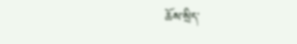ཆོས་སྲིད་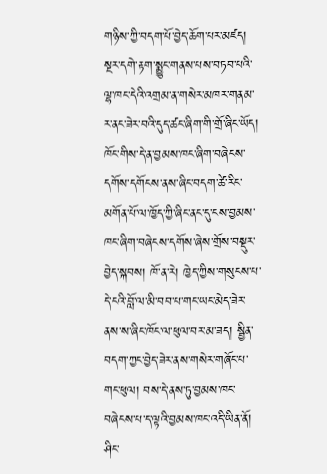གཉིས་ཀྱི་བདག་པོ་བྱེད་ཆོག་པར་མཛད། སྔར་དགེ་རྟག་སྨྱུང་གནས་པས་བཏབ་པའི་ལྷ་ཁང་དེའི་འགྲམ་ན་གསེར་མཁར་གནམ་ར་ནང་ཟེར་བའི་དུད་ཚང་ཞིག་གི་གྲོ་ཞིང་ཡོད།
ཁོང་གིས་དེ་ན་བྱམས་ཁང་ཞིག་བཞེངས་དགོས་དགོངས་ནས་ཞིང་བདག་ཚེ་རིང་མགོན་པོ་ལ་ཁྱོད་ཀྱི་ཞིང་ནང་དུ་ངས་བྱམས་ཁང་ཞིག་བཞེངས་དགོས་ཞེས་གྲོས་བསྡུར་བྱེད་སྐབས། ཁོ་ན་རེ། ཁྱེད་ཀྱིས་གསུངས་པ་དེ་ངའི་བློ་ལ་མི་བབ་པ་གང་ཡང་མེད་ཟེར་ནས་ས་ཞིང་ཁོང་ལ་ཕུལ་བར་མ་ཟད། སྦྱིན་བདག་ཀྱང་བྱེད་ཟེར་ནས་གསེར་གཞོང་པ་གང་ཕུལ། བས་དེ་ནས་ཏུ་བྱམས་ཁང་བཞེངས་པ་ད་ལྟའི་བྱམས་ཁང་འདི་ཡིན་ནོ། ཤིང་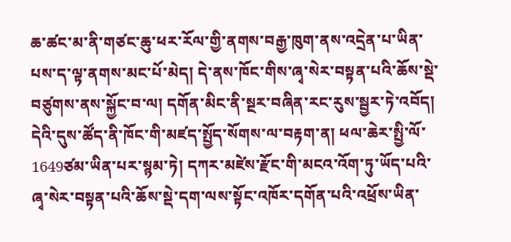ཆ་ཚང་མ་ནི་གཙང་ཆུ་ཕར་རོལ་གྱི་ནགས་བརྒྱ་ཁུག་ནས་འདྲེན་པ་ཡིན་པས་ད་ལྟ་ནགས་མང་པོ་མེད། དེ་ནས་ཁོང་གིས་ཞྭ་སེར་བསྟན་པའི་ཆོས་སྡེ་བཙུགས་ནས་སྐྱོང་བ་ལ། དགོན་མིང་ནི་སྔར་བཞིན་རང་རུས་སྦྱར་ཏེ་འབོད། དེའི་དུས་ཚོད་ནི་ཁོང་གི་མཛད་སྤྱོད་སོགས་ལ་བརྟག་ན། ཕལ་ཆེར་སྤྱི་ལོ་1649ཙམ་ཡིན་པར་སྙམ་ཏེ། དཀར་མཛེས་རྫོང་གི་མངའ་འོག་ཏུ་ཡོད་པའི་ཞྭ་སེར་བསྟན་པའི་ཆོས་སྡེ་དག་ལས་སྟོང་འཁོར་དགོན་པའི་འཕྲོས་ཡིན་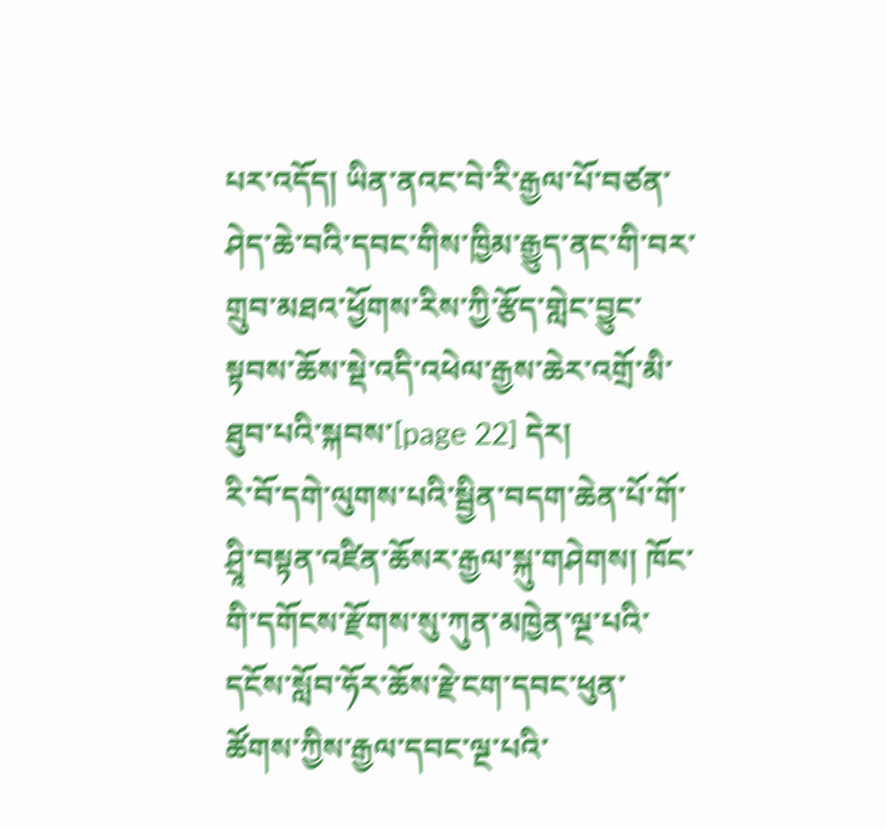པར་འདོད། ཡིན་ནའང་བེ་རི་རྒྱལ་པོ་བཙན་ཤེད་ཆེ་བའི་དབང་གིས་ཁྱིམ་རྒྱུད་ནང་གི་བར་གྲུབ་མཐའ་ཕྱོགས་རིས་ཀྱི་རྩོད་གླེང་བྱུང་སྟབས་ཆོས་སྡེ་འདི་འཕེལ་རྒྱས་ཆེར་འགྲོ་མི་ཐུབ་པའི་སྐབས་[page 22] དེར།
རི་བོ་དགེ་ལུགས་པའི་སྦྱིན་བདག་ཆེན་པོ་གོ་ཤྲཱི་བསྟན་འཛིན་ཆོསར་རྒྱལ་སྐུ་གཤེགས། ཁོང་གི་དགོངས་རྫོགས་སུ་ཀུན་མཁྱེན་ལྔ་པའི་དངོས་སློབ་ཧོར་ཆོས་རྗེ་ངག་དབང་ཕུན་ཚོགས་ཀྱིས་རྒྱལ་དབང་ལྔ་པའི་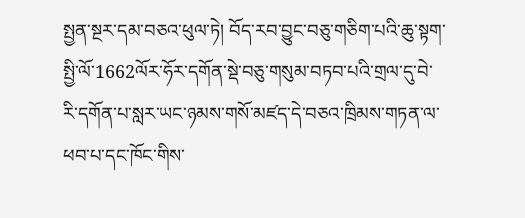སྤྱན་སྔར་དམ་བཅའ་ཕུལ་ཏེ། བོད་རབ་བྱུང་བཅུ་གཅིག་པའི་ཆུ་སྟག་སྤྱི་ལོ་1662ལོར་ཧོར་དགོན་སྡེ་བཅུ་གསུམ་བཏབ་པའི་གྲལ་དུ་བེ་རི་དགོན་པ་སླར་ཡང་ཉམས་གསོ་མཛད་དེ་བཅའ་ཁྲིམས་གཏན་ལ་ཕབ་པ་དང་ཁོང་གིས་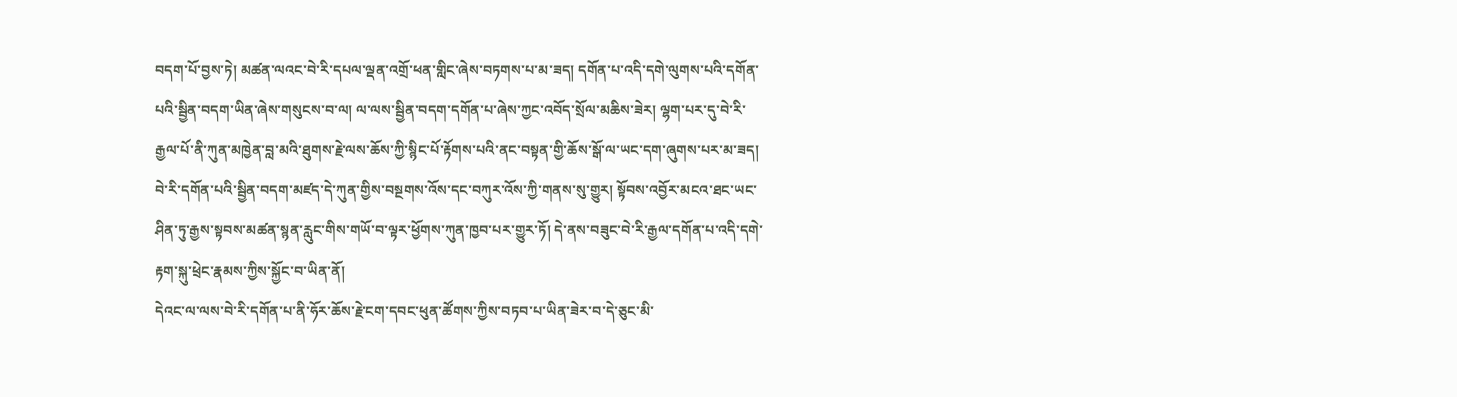བདག་པོ་བྱས་ཏེ། མཚན་ལའང་བེ་རི་དཔལ་ལྡན་འགྲོ་ཕན་གླིང་ཞེས་བཏགས་པ་མ་ཟད། དགོན་པ་འདི་དགེ་ལུགས་པའི་དགོན་པའི་སྦྱིན་བདག་ཡིན་ཞེས་གསུངས་བ་ལ། ལ་ལས་སྦྱིན་བདག་དགོན་པ་ཞེས་ཀྱང་འབོད་སྲོལ་མཆིས་ཟེར། ལྷག་པར་དུ་བེ་རི་རྒྱལ་པོ་ནི་ཀུན་མཁྱེན་བླ་མའི་ཐུགས་རྗེ་ལས་ཆོས་ཀྱི་སྙིང་པོ་རྟོགས་པའི་ནང་བསྟན་གྱི་ཆོས་སྒོ་ལ་ཡང་དག་ཞུགས་པར་མ་ཟད། བེ་རི་དགོན་པའི་སྦྱིན་བདག་མཛད་དེ་ཀུན་གྱིས་བསྔགས་འོས་དང་བཀུར་འོས་ཀྱི་གནས་སུ་གྱུར། སྟོབས་འབྱོར་མངའ་ཐང་ཡང་ཤིན་ཏུ་རྒྱས་སྟབས་མཚན་སྙན་རླུང་གིས་གཡོ་བ་ལྟར་ཕྱོགས་ཀུན་ཁྱབ་པར་གྱུར་ཏོ། དེ་ནས་བཟུང་བེ་རི་རྒྱལ་དགོན་པ་འདི་དགེ་རྟག་སྐུ་ཕྲེང་རྣམས་ཀྱིས་སྐྱོང་བ་ཡིན་ནོ།
དེའང་ལ་ལས་བེ་རི་དགོན་པ་ནི་ཧོར་ཆོས་རྗེ་ངག་དབང་ཕུན་ཚོགས་ཀྱིས་བཏབ་པ་ཡིན་ཟེར་བ་དེ་ཅུང་མི་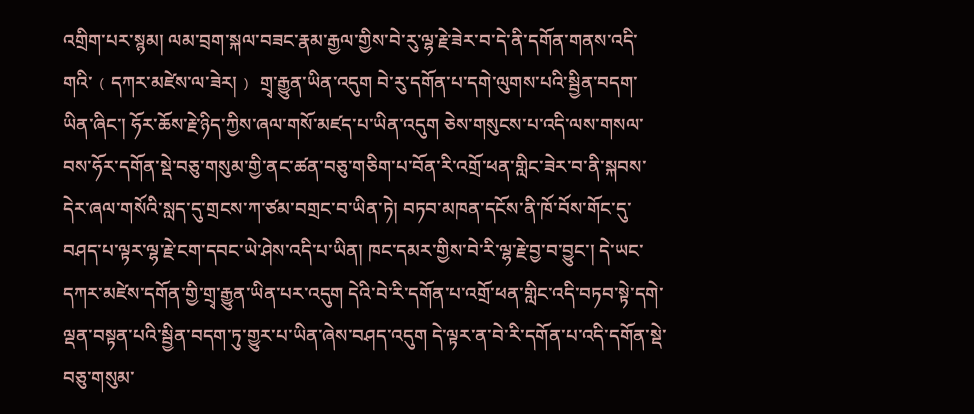འགྲིག་པར་སྙམ། ལམ་བྲག་སྐལ་བཟང་རྣམ་རྒྱལ་གྱིས་བེ་རུ་ལྷ་རྗེ་ཟེར་བ་དེ་ནི་དགོན་གནས་འདི་གའི་﹙དཀར་མཛེས་ལ་ཟེར།﹚ གྲྭ་རྒྱུན་ཡིན་འདུག བེ་རུ་དགོན་པ་དགེ་ལུགས་པའི་སྦྱིན་བདག་ཡིན་ཞིང་། ཧོར་ཆོས་རྗེ་ཉིད་ཀྱིས་ཞལ་གསོ་མཛད་པ་ཡིན་འདུག ཅེས་གསུངས་པ་འདི་ལས་གསལ་བས་ཧོར་དགོན་སྡེ་བཅུ་གསུམ་གྱི་ནང་ཚན་བཅུ་གཅིག་པ་བོན་རི་འགྲོ་ཕན་གླིང་ཟེར་བ་ནི་སྐབས་དེར་ཞལ་གསོའི་སླད་དུ་གྲངས་ཀ་ཙམ་བགྲང་བ་ཡིན་ཏེ། བཏབ་མཁན་དངོས་ནི་ཁོ་བོས་གོང་དུ་བཤད་པ་ལྟར་ལྷ་རྗེ་ངག་དབང་ཡེ་ཤེས་འདི་པ་ཡིན། ཁང་དམར་གྱིས་བེ་རི་ལྷ་རྗེ་བྱ་བ་བྱུང་། དེ་ཡང་དཀར་མཛེས་དགོན་གྱི་གྲྭ་རྒྱུན་ཡིན་པར་འདུག དེའི་བེ་རི་དགོན་པ་འགྲོ་ཕན་གླིང་འདི་བཏབ་སྟེ་དགེ་ལྡན་བསྟན་པའི་སྦྱིན་བདག་ཏུ་གྱུར་པ་ཡིན་ཞེས་བཤད་འདུག དེ་ལྟར་ན་བེ་རི་དགོན་པ་འདི་དགོན་སྡེ་བཅུ་གསུམ་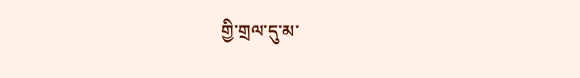གྱི་གྲལ་དུ་མ་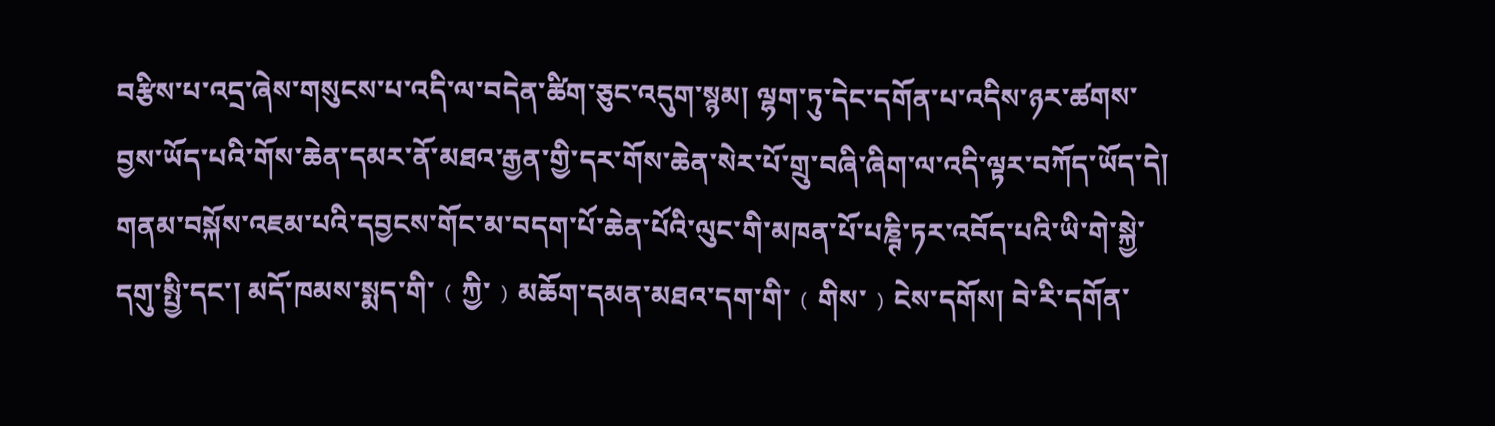བརྩིས་པ་འདྲ་ཞེས་གསུངས་པ་འདི་ལ་བདེན་ཚིག་ཅུང་འདུག་སྙམ། ལྷག་ཏུ་དེང་དགོན་པ་འདིས་ཉར་ཚགས་བྱས་ཡོད་པའི་གོས་ཆེན་དམར་ནོ་མཐའ་རྒྱན་གྱི་དར་གོས་ཆེན་སེར་པོ་གྲུ་བཞི་ཞིག་ལ་འདི་ལྟར་བཀོད་ཡོད་དེ།
གནམ་བསྐོས་འཇམ་པའི་དབྱངས་གོང་མ་བདག་པོ་ཆེན་པོའི་ལུང་གི་མཁན་པོ་པཎྚི་ཏར་འབོད་པའི་ཡི་གེ་སྐྱེ་དགུ་སྤྱི་དང་། མདོ་ཁམས་སྨད་གི་﹙ཀྱི་﹚མཆོག་དམན་མཐའ་དག་གི་﹙གིས་﹚ངེས་དགོས། བེ་རི་དགོན་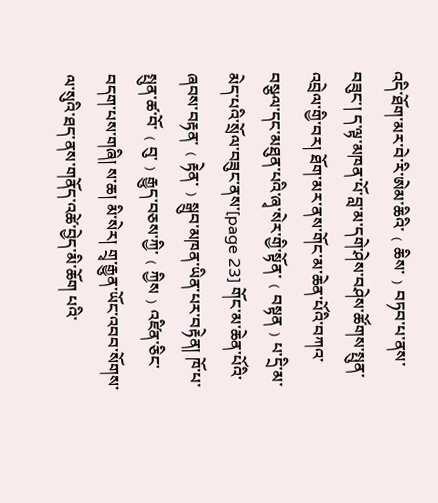འདི་ཐོག་མར་བེ་རི་ཨེམ་ཆིའི་﹙ཆིས་﹚བཏབ་པ་ནས་བཟུང་། ད་ལྟ་མཁན་པོ་བླ་མ་དགེ་ཤེས་བཤེས་ཚོགས་སྤུན་འབྲེལ་གྱི་བར། ཐོག་མར་ནས་གོང་མ་ཆེན་པོའི་བཀའ་བསྩལ་དང་མཐུན་པའི་ཞྭ་སེར་གྱི་སྟོན་﹙བསྟན﹚པ་དྲི་མ་མེད་པའི་སྲོལ་བཟུང་ནས་[page 23] གོང་མ་ཆེན་པོའི་ཞབས་བརྟན་﹙རྟེན་﹚སྒྲུབ་མཁན་ཡིན་པར་བརྟེན། ཁོ་པ་སྤུན་ཚ་བོ་﹙བུ་﹚རྒྱུད་བཅས་ཀྱི་﹙ཀྱིས﹚འཛིན་ཅིང་བདག་པས་གཞི། ས་ཆ། མི་སེར། གྲྭ་རྒྱུན་ཡོང་འབབ་སོགས་ལ་སུའི་ཐད་ནས་གནོད་འཚེ་བྱེད་མི་ཆོག པའི་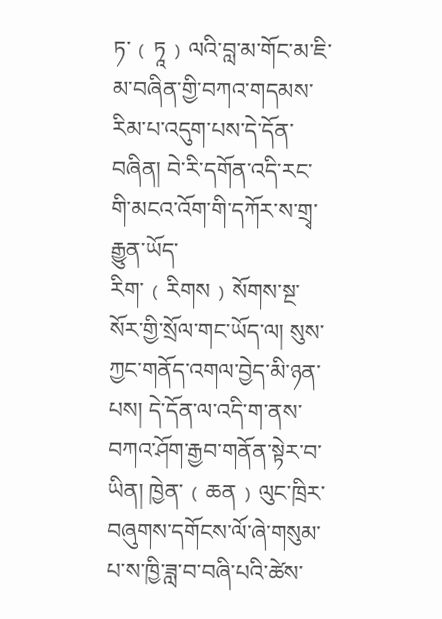ཏ་﹙ཏཱ﹚ལའི་བླ་མ་གོང་མ་ཇི་མ་བཞིན་གྱི་བཀའ་གདམས་རིམ་པ་འདུག་པས་དེ་དོན་བཞིན། བེ་རི་དགོན་འདི་རང་གི་མངའ་འོག་གི་དཀོར་ས་གྲྭ་རྒྱུན་ཡོད་རིག་﹙རིགས﹚སོགས་སྔ་སོར་གྱི་སྲོལ་གང་ཡོད་ལ། སུས་ཀྱང་གནོད་འགལ་བྱེད་མི་ཉན་པས། དེ་དོན་ལ་འདི་ག་ནས་བཀའ་ཤོག་རྒྱབ་གནོན་སྟེར་བ་ཡིན། ཁྱེན་﹙ཆན﹚ལུང་ཁྲིར་བཞུགས་དགོངས་ལོ་ཞེ་གསུམ་པ་ས་ཁྱི་ཟླ་བ་བཞི་པའི་ཚེས་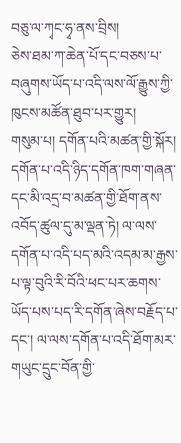བཅུ་ལ་ཀྭང་ཧྭ་ནས་བྲིས།
ཅེས་ཐམ་ཀ་ཆེན་པོ་དང་བཅས་པ་བཞུགས་ཡོད་པ་འདི་ལས་ལོ་རྒྱུས་ཀྱི་ཁུངས་མཚོན་ཐུབ་པར་གྱུར།
གསུམ་པ། དགོན་པའི་མཚན་གྱི་སྐོར།
དགོན་པ་འདི་ཉིད་དགོན་ཁག་གཞན་དང་མི་འདྲ་བ་མཚན་གྱི་ཐོག་ནས་འབོད་ཚུལ་དུ་མ་ལྡན་ཏེ། ལ་ལས་དགོན་པ་འདི་པད་མའི་འདམ་མ་རྒྱས་པ་ལྟ་བུའི་རི་བོའི་ཕང་པར་ཆགས་ཡོད་པས་པད་རི་དགོན་ཞེས་བརྗོད་པ་དང་། ལ་ལས་དགོན་པ་འདི་ཐོག་མར་གཡུང་དྲུང་བོན་གྱི་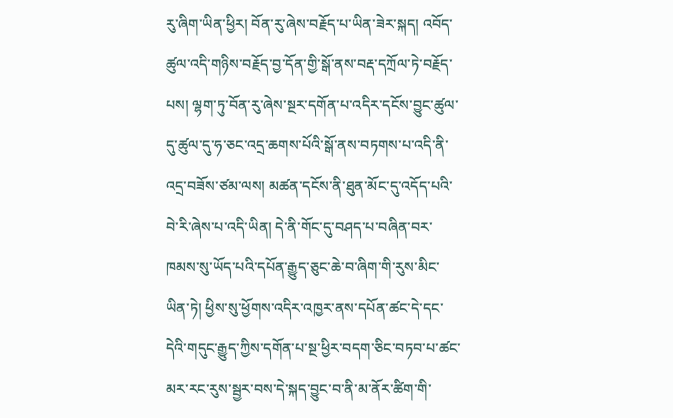རུ་ཞིག་ཡིན་ཕྱིར། བོན་རུ་ཞེས་བརྗོད་པ་ཡིན་ཟེར་སྐད། འབོད་ཚུལ་འདི་གཉིས་བརྗོད་བྱ་དོན་གྱི་སྒོ་ནས་བརྡ་དཀྲོལ་ཏེ་བརྗོད་པས། ལྷག་ཏུ་བོན་རུ་ཞེས་སྔར་དགོན་པ་འདིར་དངོས་བྱུང་ཚུལ་དུ་ཚུལ་དུ་ཧ་ཅང་འདྲ་ཆགས་པོའི་སྒོ་ནས་བཏགས་པ་འདི་ནི་འདྲ་བཟོས་ཙམ་ལས། མཚན་དངོས་ནི་ཐུན་མོང་དུ་འདོད་པའི་བེ་རི་ཞེས་པ་འདི་ཡིན། དེ་ནི་གོང་དུ་བཤད་པ་བཞིན་བར་ཁམས་སུ་ཡོད་པའི་དཔོན་རྒྱུད་ཅུང་ཆེ་བ་ཞིག་གི་རུས་མིང་ཡིན་ཏེ། ཕྱིས་སུ་ཕྱོགས་འདིར་འཁྱར་ནས་དཔོན་ཚང་དེ་དང་དེའི་གདུང་རྒྱུད་ཀྱིས་དགོན་པ་སྔ་ཕྱིར་བདག་ཅིང་བཏབ་པ་ཚང་མར་རང་རུས་སྦྱར་བས་དེ་སྐད་བྱུང་བ་ནི་མ་ནོར་ཚིག་གི་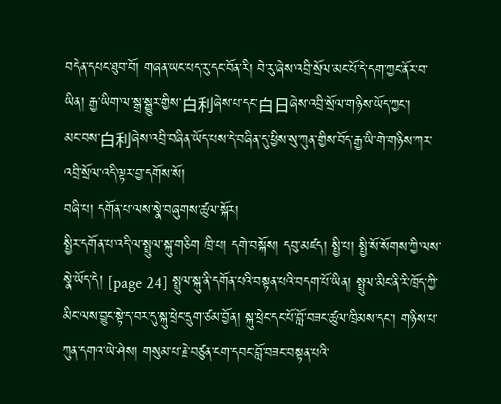བདེན་དཔང་ཐུབ་བོ། གཞན་ཡང་པད་རུ་དང་བོན་རི། བེ་རུ་ཞེས་འབྲི་སྲོལ་མང་པོ་དེ་དག་ཀྱང་ནོར་བ་ཡིན། རྒྱ་ཡིག་ལ་སྒྲ་སྒྱུར་གྱིས་白利ཞེས་པ་དང་白日ཞེས་འབྲི་སྲོལ་གཉིས་ཡོད་ཀྱང་།
མང་བས་白利ཞེས་འབྲི་བཞིན་ཡོད་པས་དེ་བཞིན་དུ་ཕྱིས་སུ་ཀུན་གྱིས་བོད་རྒྱ་ཡི་གེ་གཉིས་ཀར་འབྲི་སྲོལ་འདི་ལྟར་བྱ་དགོས་སོ།
བཞི་པ། དགོན་པ་ལས་སྣེ་བཞུགས་ཚུལ་སྐོར།
སྤྱིར་དགོན་པ་འདི་ལ་སྤྲུལ་སྐུ་གཅིག ཁྲི་པ། དགེ་བསྐོས། དབུ་མཛད། སྤྱི་པ། སྤྱི་སོ་སོགས་ཀྱི་ལས་སྣེ་ཡོད་དེ། [page 24] སྤྲུལ་སྐུ་ནི་དགོན་པའི་བསྟན་པའི་བདག་པོ་ཡིན། སྤྲུལ་མིང་ནི་རི་ཁྲོད་ཀྱི་མིང་ལས་བྱུང་སྟེ་ད་བར་དུ་སྐུ་ཕྲེང་དྲུག་ཙམ་བྱོན། སྐུ་ཕྲེང་དང་པོ་བློ་བཟང་ཚུལ་ཁྲིམས་དང་། གཉིས་པ་ཀུན་དགའ་ཡེ་ཤེས། གསུམ་པ་རྗེ་བཙུན་ངག་དབང་བློ་བཟང་བསྟན་པའི་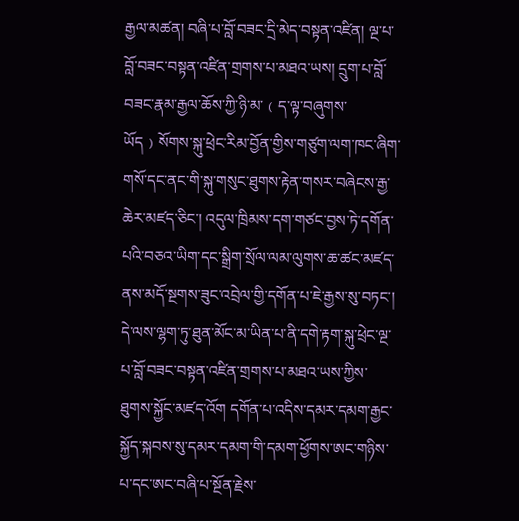རྒྱལ་མཚན། བཞི་པ་བློ་བཟང་དྲི་མེད་བསྟན་འཛིན། ལྔ་པ་བློ་བཟང་བསྟན་འཛིན་གྲགས་པ་མཐའ་ཡས། དྲུག་པ་བློ་བཟང་རྣམ་རྒྱལ་ཆོས་ཀྱི་ཉི་མ་﹙ད་ལྟ་བཞུགས་ཡོད﹚སོགས་སྐུ་ཕྲེང་རིམ་བྱོན་གྱིས་གཙུག་ལག་ཁང་ཞིག་གསོ་དང་ནང་གི་སྐུ་གསུང་ཐུགས་རྟེན་གསར་བཞེངས་རྒྱ་ཆེར་མཛད་ཅིང་། འདུལ་ཁྲིམས་དག་གཙང་བྱས་ཏེ་དགོན་པའི་བཅའ་ཡིག་དང་སྒྲིག་སྲོལ་ལམ་ལུགས་ཆ་ཚང་མཛད་ནས་མདོ་སྔགས་ཟུང་འབྲེལ་གྱི་དགོན་པ་ཇེ་རྒྱས་སུ་བཏང་། དེ་ལས་ལྷག་ཏུ་ཐུན་མོང་མ་ཡིན་པ་ནི་དགེ་རྟག་སྐུ་ཕྲེང་ལྔ་པ་བློ་བཟང་བསྟན་འཛིན་གྲགས་པ་མཐའ་ཡས་ཀྱིས་ཐུགས་སྐྱོང་མཛད་འོག དགོན་པ་འདིས་དམར་དམག་རྒྱང་སྐྱོད་སྐབས་སུ་དམར་དམག་གི་དམག་ཕྱོགས་ཨང་གཉིས་པ་དང་ཨང་བཞི་པ་སྔོན་རྗེས་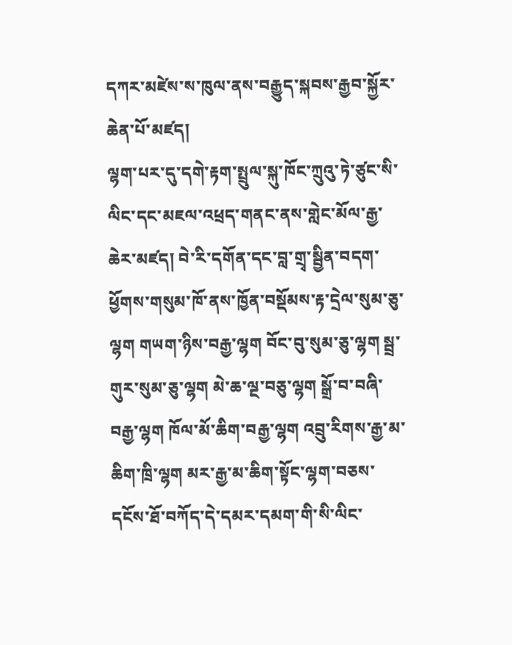དཀར་མཛེས་ས་ཁུལ་ནས་བརྒྱུད་སྐབས་རྒྱབ་སྐྱོར་ཆེན་པོ་མཛད།
ལྷག་པར་དུ་དགེ་རྟག་སྤྲུལ་སྐུ་ཁོང་ཀྲུའུ་ཏེ་ཙུང་སི་ལིང་དང་མཇལ་འཕྲད་གནང་ནས་གླེང་མོལ་རྒྱ་ཆེར་མཛད། བེ་རི་དགོན་དང་བླ་གྲྭ་སྦྱིན་བདག་ཕྱོགས་གསུམ་ཁོ་ནས་ཁྱོན་བསྡོམས་རྟ་དྲེལ་སུམ་ཅུ་ལྷག གཡག་ཉིས་བརྒྱ་ལྷག བོང་བུ་སུམ་ཅུ་ལྷག སྦྲ་གུར་སུམ་ཅུ་ལྷག མེ་ཆ་ལྔ་བཅུ་ལྷག སྒྲོ་བ་བཞི་བརྒྱ་ལྷག ཁོལ་མོ་ཆིག་བརྒྱ་ལྷག འབྲུ་རིགས་རྒྱ་མ་ཆིག་ཁྲི་ལྷག མར་རྒྱ་མ་ཆིག་སྟོང་ལྷག་བཅས་དངོས་ཐོ་བཀོད་དེ་དམར་དམག་གི་སི་ལིང་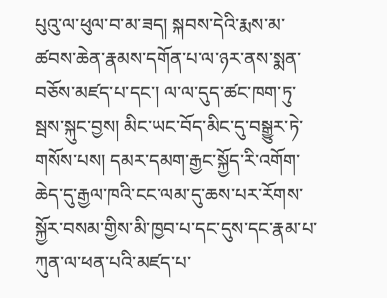པུའུ་ལ་ཕུལ་བ་མ་ཟད། སྐབས་དེའི་རྨས་མ་ཚབས་ཆེན་རྣམས་དགོན་པ་ལ་ཉར་ནས་སྨན་བཅོས་མཛད་པ་དང་། ལ་ལ་དུད་ཚང་ཁག་ཏུ་སྦས་སྐུང་བྱས། མིང་ཡང་བོད་མིང་དུ་བསྒྱུར་ཏེ་གསོས་པས། དམར་དམག་རྒྱང་སྐྱོད་རི་འགོག་ཆེད་དུ་རྒྱལ་ཁའི་ངང་ལམ་དུ་ཆས་པར་རོགས་སྐྱོར་བསམ་གྱིས་མི་ཁྱབ་པ་དང་དུས་དང་རྣམ་པ་ཀུན་ལ་ཕན་པའི་མཛད་པ་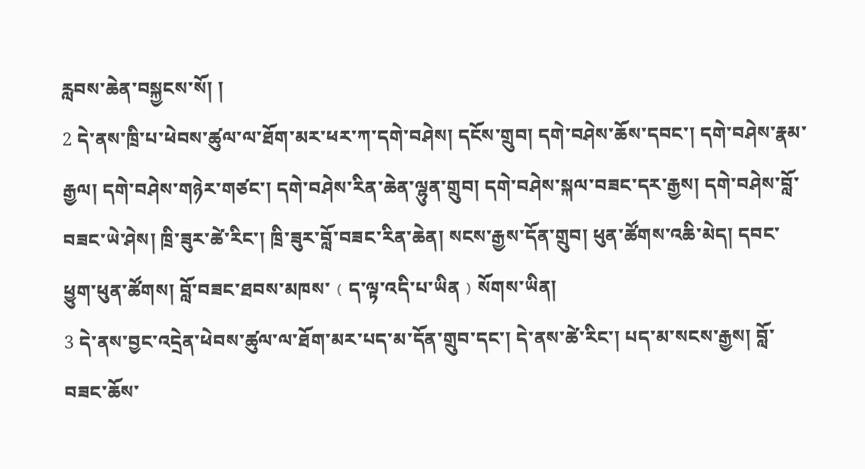རླབས་ཆེན་བསྐྱངས་སོ། །
2 དེ་ནས་ཁྲི་པ་ཕེབས་ཚུལ་ལ་ཐོག་མར་ཕར་ཀ་དགེ་བཤེས། དངོས་གྲུབ། དགེ་བཤེས་ཆོས་དབང་། དགེ་བཤེས་རྣམ་རྒྱལ། དགེ་བཤེས་གཉེར་གཙང་། དགེ་བཤེས་རིན་ཆེན་ལྷུན་གྲུབ། དགེ་བཤེས་སྐལ་བཟང་དར་རྒྱས། དགེ་བཤེས་བློ་བཟང་ཡེ་ཤེས། ཁྲི་ཟུར་ཚེ་རིང་། ཁྲི་ཟུར་བློ་བཟང་རིན་ཆེན། སངས་རྒྱས་དོན་གྲུབ། ཕུན་ཚོགས་འཆི་མེད། དབང་ཕྱུག་ཕུན་ཚོགས། བློ་བཟང་ཐབས་མཁས་﹙ད་ལྟ་འདི་པ་ཡིན﹚སོགས་ཡིན།
3 དེ་ནས་བྱང་འདྲེན་ཕེབས་ཚུལ་ལ་ཐོག་མར་པད་མ་དོན་གྲུབ་དང་། དེ་ནས་ཚེ་རིང་། པད་མ་སངས་རྒྱས། བློ་བཟང་ཆོས་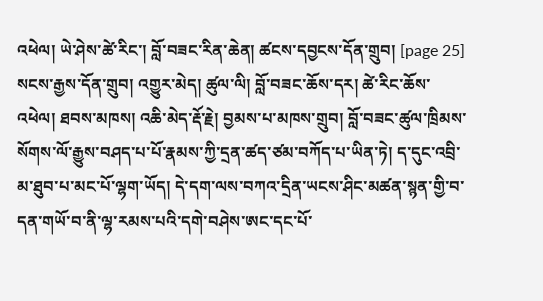འཕེལ། ཡེ་ཤེས་ཚེ་རིང་། བློ་བཟང་རིན་ཆེན། ཚངས་དབྱངས་དོན་གྲུབ། [page 25] སངས་རྒྱས་དོན་གྲུབ། འགྱུར་མེད། ཚུལ་ལི། བློ་བཟང་ཆོས་དར། ཚེ་རིང་ཆོས་འཕེལ། ཐབས་མཁས། འཆི་མེད་རྡོ་རྗེ། བྱམས་པ་མཁས་གྲུབ། བློ་བཟང་ཚུལ་ཁྲིམས་སོགས་ལོ་རྒྱུས་བཤད་པ་པོ་རྣམས་ཀྱི་དྲན་ཚད་ཙམ་བཀོད་པ་ཡིན་ཏེ། ད་དུང་འབྲི་མ་ཐུབ་པ་མང་པོ་ལྷག་ཡོད། དེ་དག་ལས་བཀའ་དྲིན་ཡངས་ཤིང་མཚན་སྙན་གྱི་བ་དན་གཡོ་བ་ནི་ལྷ་རམས་པའི་དགེ་བཤེས་ཨང་དང་པོ་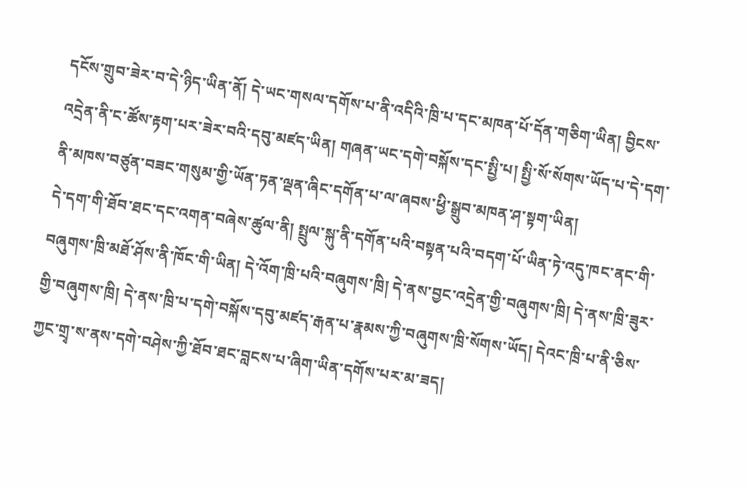དངོས་གྲུབ་ཟེར་བ་དེ་ཉིད་ཡིན་ནོ། དེ་ཡང་གསལ་དགོས་པ་ནི་འདིའི་ཁྲི་པ་དང་མཁན་པོ་དོན་གཅིག་ཡིན། བྱིངས་འདྲེན་ནི་ང་ཚོས་རྟག་པར་ཟེར་བའི་དབུ་མཛད་ཡིན། གཞན་ཡང་དགེ་བསྐོས་དང་སྤྱི་པ། སྤྱི་སོ་སོགས་ཡོད་པ་དེ་དག་ནི་མཁས་བཙུན་བཟང་གསུམ་གྱི་ཡོན་ཏན་ལྡན་ཞིང་དགོན་པ་ལ་ཞབས་ཕྱི་སྒྲུབ་མཁན་ཤ་སྟག་ཡིན།
དེ་དག་གི་ཐོབ་ཐང་དང་འགན་བཞེས་ཚུལ་ནི། སྤྲུལ་སྐུ་ནི་དགོན་པའི་བསྟན་པའི་བདག་པོ་ཡིན་ཏེ་འདུ་ཁང་ནང་གི་བཞུགས་ཁྲི་མཐོ་ཤོས་ནི་ཁོང་གི་ཡིན། དེ་འོག་ཁྲི་པའི་བཞུགས་ཁྲི། དེ་ནས་བྱང་འདྲེན་གྱི་བཞུགས་ཁྲི། དེ་ནས་ཁྲི་ཟུར་གྱི་བཞུགས་ཁྲི། དེ་ནས་ཁྲི་པ་དགེ་བསྐོས་དབུ་མཛད་རྒན་པ་རྣམས་ཀྱི་བཞུགས་ཁྲི་སོགས་ཡོད། དེའང་ཁྲི་པ་ནི་ཅིས་ཀྱང་གྲྭ་ས་ནས་དགེ་བཤེས་ཀྱི་ཐོབ་ཐང་བླངས་པ་ཞིག་ཡིན་དགོས་པར་མ་ཟད།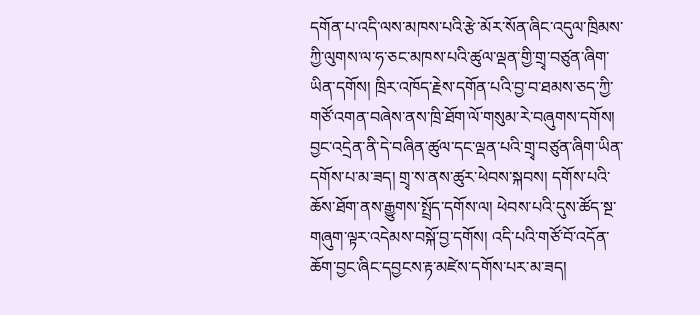དགོན་པ་འདི་ལས་མཁས་པའི་རྩེ་མོར་སོན་ཞིང་འདུལ་ཁྲིམས་ཀྱི་ལུགས་ལ་ཧ་ཅང་མཁས་པའི་ཚུལ་ལྡན་གྱི་གྲྭ་བཙུན་ཞིག་ཡིན་དགོས། ཁྲིར་འཁོད་རྗེས་དགོན་པའི་བྱ་བ་ཐམས་ཅད་ཀྱི་གཙོ་འགན་བཞེས་ནས་ཁྲི་ཐོག་ལོ་གསུམ་རེ་བཞུགས་དགོས། བྱང་འདྲེན་ནི་དེ་བཞིན་ཚུལ་དང་ལྡན་པའི་གྲྭ་བཙུན་ཞིག་ཡིན་དགོས་པ་མ་ཟད། གྲྭ་ས་ནས་ཚུར་ཕེབས་སྐབས། དགོས་པའི་ཆོས་ཐོག་ནས་རྒྱུགས་སྤྲོད་དགོས་ལ། ཕེབས་པའི་དུས་ཚོད་སྔ་གཞུག་ལྟར་འདེམས་བསྐོ་བྱ་དགོས། འདི་པའི་གཙོ་བོ་འདོན་ཆོག་བྱང་ཞིང་དབྱངས་རྟ་མཛེས་དགོས་པར་མ་ཟད།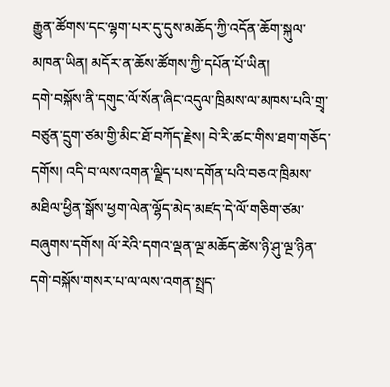རྒྱུན་ཚོགས་དང་ལྷག་པར་དུ་དུས་མཆོད་ཀྱི་འདོན་ཆོག་སྐུལ་མཁན་ཡིན། མདོར་ན་ཆོས་ཚོགས་ཀྱི་དཔོན་པོ་ཡིན།
དགེ་བསྐོས་ནི་དགུང་ལོ་སོན་ཞིང་འདུལ་ཁྲིམས་ལ་མཁས་པའི་གྲྭ་བཙུན་དྲུག་ཙམ་གྱི་མིང་ཐོ་བཀོད་རྗེས། བེ་རི་ཚང་གིས་ཐག་གཅོད་དགོས། འདི་བ་ལས་འགན་ལྗིད་པས་དགོན་པའི་བཅའ་ཁྲིམས་མཐིལ་ཕྱིན་སྒོས་ཕྱག་ལེན་ལྷོད་མེད་མཛད་དེ་ལོ་གཅིག་ཙམ་བཞུགས་དགོས། ལོ་རེའི་དགའ་ལྡན་ལྔ་མཆོད་ཚེས་ཉི་ཤུ་ལྔ་ཉིན་དགེ་བསྐོས་གསར་པ་ལ་ལས་འགན་སྤྲད་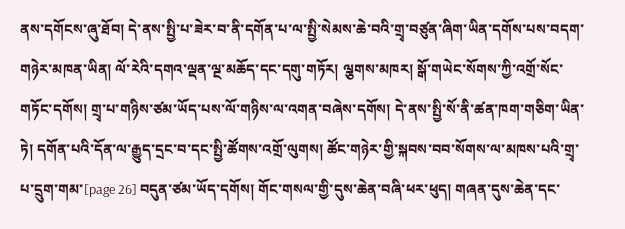ནས་དགོངས་ཞུ་ཐོབ། དེ་ནས་སྤྱི་པ་ཟེར་བ་ནི་དགོན་པ་ལ་སྤྱི་སེམས་ཆེ་བའི་གྲྭ་བཙུན་ཞིག་ཡིན་དགོས་པས་བདག་གཉེར་མཁན་ཡིན། ལོ་རེའི་དགའ་ལྡན་ལྔ་མཆོད་དང་དགུ་གཏོར། ལྕགས་མཁར། སྒོ་གཡེང་སོགས་ཀྱི་འགྲོ་སོང་གཏོང་དགོས། གྲྭ་པ་གཉིས་ཙམ་ཡོད་པས་ལོ་གཉིས་ལ་འགན་བཞེས་དགོས། དེ་ནས་སྤྱི་སོ་ནི་ཚན་ཁག་གཅིག་ཡིན་ཏེ། དགོན་པའི་དོན་ལ་རྒྱུད་དྲང་བ་དང་སྤྱི་ཚོགས་འགྲོ་ལུགས། ཚོང་གཉེར་གྱི་སྐབས་བབ་སོགས་ལ་མཁས་པའི་གྲྭ་པ་དྲུག་གམ་[page 26] བདུན་ཙམ་ཡོད་དགོས། གོང་གསལ་གྱི་དུས་ཆེན་བཞི་ཕར་ཕུད། གཞན་དུས་ཆེན་དང་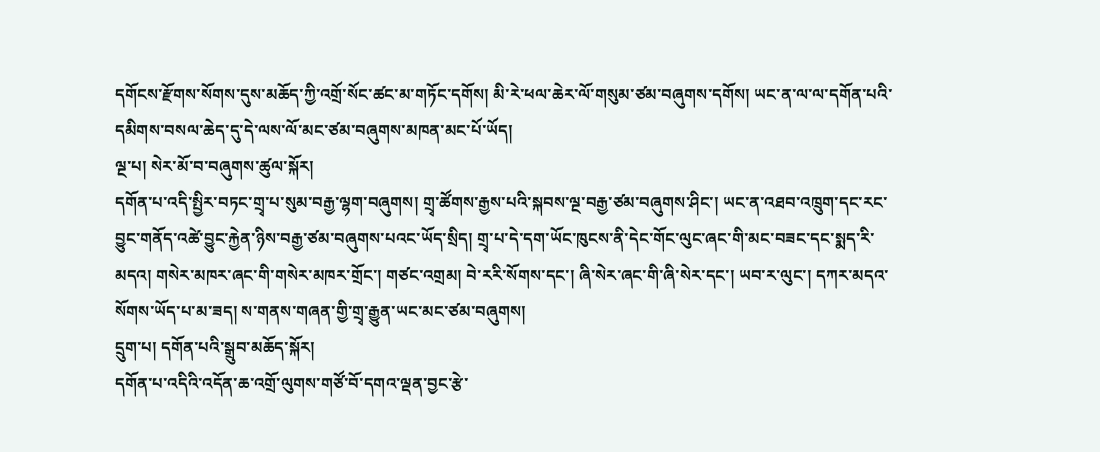དགོངས་རྫོགས་སོགས་དུས་མཆོད་ཀྱི་འགྲོ་སོང་ཚང་མ་གཏོང་དགོས། མི་རེ་ཕལ་ཆེར་ལོ་གསུམ་ཙམ་བཞུགས་དགོས། ཡང་ན་ལ་ལ་དགོན་པའི་དམིགས་བསལ་ཆེད་དུ་དེ་ལས་ལོ་མང་ཙམ་བཞུགས་མཁན་མང་པོ་ཡོད།
ལྔ་པ། སེར་མོ་བ་བཞུགས་ཚུལ་སྐོར།
དགོན་པ་འདི་སྤྱིར་བཏང་གྲྭ་པ་སུམ་བརྒྱ་ལྷག་བཞུགས། གྲྭ་ཚོགས་རྒྱས་པའི་སྐབས་ལྔ་བརྒྱ་ཙམ་བཞུགས་ཤིང་། ཡང་ན་འཐབ་འཁྲུག་དང་རང་བྱུང་གནོད་འཚེ་བྱུང་རྐྱེན་ཉིས་བརྒྱ་ཙམ་བཞུགས་པའང་ཡོད་སྲིད། གྲྭ་པ་དེ་དག་ཡོང་ཁུངས་ནི་དེང་གོང་ལུང་ཞང་གི་མང་བཟང་དང་སྨད་རི་མདའ། གསེར་མཁར་ཞང་གི་གསེར་མཁར་གྲོང་། གཙང་འགྲམ། བེ་རརི་སོགས་དང་། ཞི་སེར་ཞང་གི་ཞི་སེར་དང་། ཡབ་ར་ལུང་། དཀར་མདའ་སོགས་ཡོད་པ་མ་ཟད། ས་གནས་གཞན་གྱི་གྲྭ་རྒྱུན་ཡང་མང་ཙམ་བཞུགས།
དྲུག་པ། དགོན་པའི་སྒྲུབ་མཆོད་སྐོར།
དགོན་པ་འདིའི་འདོན་ཆ་འགྲོ་ལུགས་གཙོ་བོ་དགའ་ལྡན་བྱང་རྩེ་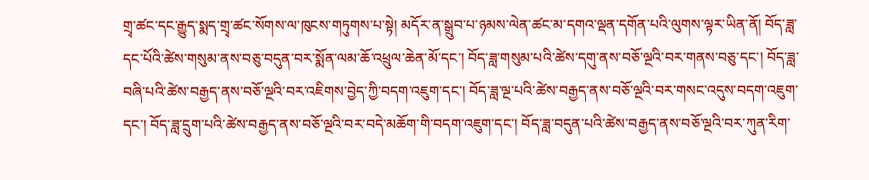གྲྭ་ཚང་དང་རྒྱུད་སྨད་གྲྭ་ཚང་སོགས་ལ་ཁུངས་གཏུགས་པ་སྟེ། མདོར་ན་སྒྲུབ་པ་ཉམས་ལེན་ཚང་མ་དགའ་ལྡན་དགོན་པའི་ལུགས་ལྟར་ཡིན་ནོ། བོད་ཟླ་དང་པོའི་ཚེས་གསུམ་ནས་བཅུ་བདུན་བར་སྨོན་ལམ་ཆོ་འཕྲུལ་ཆེན་མོ་དང་། བོད་ཟླ་གསུམ་པའི་ཚེས་དགུ་ནས་བཅོ་ལྔའི་བར་གནས་བཅུ་དང་། བོད་ཟླ་བཞི་པའི་ཚེས་བརྒྱད་ནས་བཅོ་ལྔའི་བར་འཇིགས་བྱེད་ཀྱི་བདག་འཇུག་དང་། བོད་ཟླ་ལྔ་པའི་ཚེས་བརྒྱད་ནས་བཅོ་ལྔའི་བར་གསང་འདུས་བདག་འཇུག་དང་། བོད་ཟླ་དྲུག་པའི་ཚེས་བརྒྱད་ནས་བཅོ་ལྔའི་བར་བདེ་མཆོག་གི་བདག་འཇུག་དང་། བོད་ཟླ་བདུན་པའི་ཚེས་བརྒྱད་ནས་བཅོ་ལྔའི་བར་ཀུན་རིག་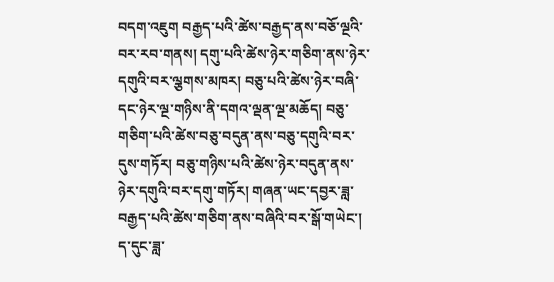བདག་འཇུག བརྒྱད་པའི་ཚེས་བརྒྱད་ནས་བཅོ་ལྔའི་བར་རབ་གནས། དགུ་པའི་ཚེས་ཉེར་གཅིག་ནས་ཉེར་དགུའི་བར་ལྕགས་མཁར། བཅུ་པའི་ཚེས་ཉེར་བཞི་དང་ཉེར་ལྔ་གཉིས་ནི་དགའ་ལྡན་ལྔ་མཆོད། བཅུ་གཅིག་པའི་ཚེས་བཅུ་བདུན་ནས་བཅུ་དགུའི་བར་དུས་གཏོར། བཅུ་གཉིས་པའི་ཚེས་ཉེར་བདུན་ནས་ཉེར་དགུའི་བར་དགུ་གཏོར། གཞན་ཡང་དབྱར་ཟླ་བརྒྱད་པའི་ཚེས་གཅིག་ནས་བཞིའི་བར་སྒོ་གཡེང་། ད་དུང་ཟླ་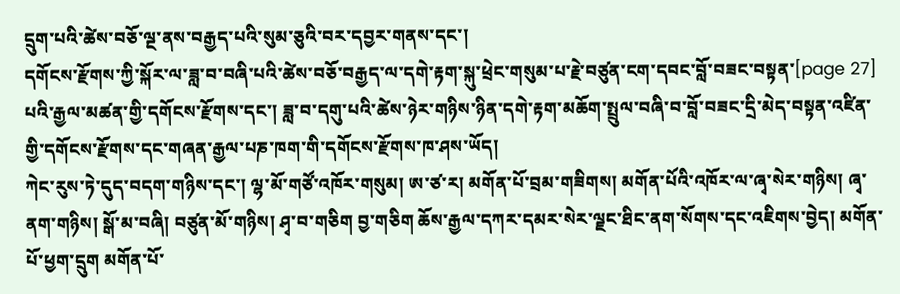དྲུག་པའི་ཚེས་བཅོ་ལྔ་ནས་བརྒྱད་པའི་སུམ་ཅུའི་བར་དབྱར་གནས་དང་།
དགོངས་རྫོགས་ཀྱི་སྐོར་ལ་ཟླ་བ་བཞི་པའི་ཚེས་བཅོ་བརྒྱད་ལ་དགེ་རྟག་སྐུ་ཕྲེང་གསུམ་པ་རྗེ་བཙུན་ངག་དབང་བློ་བཟང་བསྟན་[page 27] པའི་རྒྱལ་མཚན་གྱི་དགོངས་རྫོགས་དང་། ཟླ་བ་དགུ་པའི་ཚེས་ཉེར་གཉིས་ཉིན་དགེ་རྟག་མཆོག་སྤྲུལ་བཞི་བ་བློ་བཟང་དྲི་མེད་བསྟན་འཛིན་གྱི་དགོངས་རྫོགས་དང་གཞན་རྒྱལ་པཎ་ཁག་གི་དགོངས་རྫོགས་ཁ་ཤས་ཡོད།
ཀེང་རུས་ཏེ་དུད་བདག་གཉིས་དང་། ལྷ་མོ་གཙོ་འཁོར་གསུམ། ཨ་ཙ་ར། མགོན་པོ་བྲམ་གཟིགས། མགོན་པོའི་འཁོར་ལ་ཞྭ་སེར་གཉིས། ཞྭ་ནག་གཉིས། སྒོ་མ་བཞི། བཙུན་མོ་གཉིས། ཤྭ་བ་གཅིག བྱ་གཅིག ཆོས་རྒྱལ་དཀར་དམར་སེར་ལྗང་ཐིང་ནག་སོགས་དང་འཇིགས་བྱེད། མགོན་པོ་ཕྱག་དྲུག མགོན་པོ་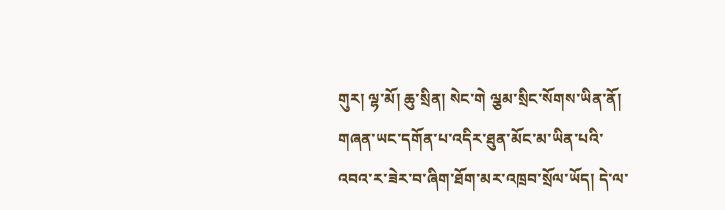གུར། ལྷ་མོ། ཆུ་སྲིན། སེང་གེ ལྕམ་སྲིང་སོགས་ཡིན་ནོ། གཞན་ཡང་དགོན་པ་འདིར་ཐུན་མོང་མ་ཡིན་པའི་འབའ་ར་ཟེར་བ་ཞིག་ཐོག་མར་འཁྲབ་སྲོལ་ཡོད། དེ་ལ་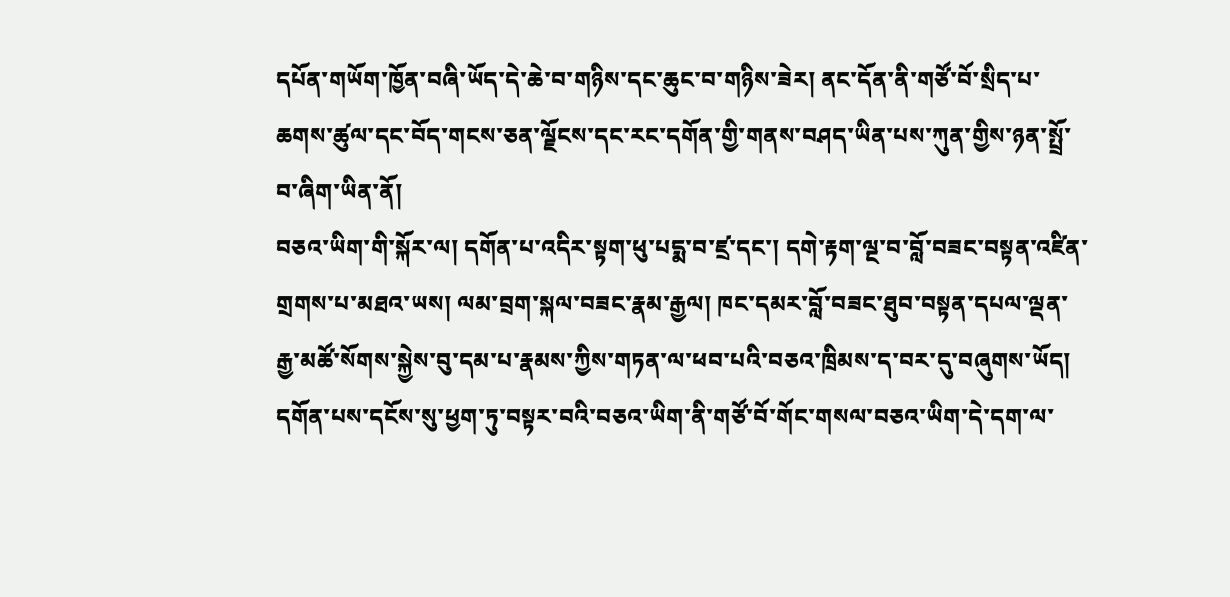དཔོན་གཡོག་ཁྱོན་བཞི་ཡོད་དེ་ཆེ་བ་གཉིས་དང་ཆུང་བ་གཉིས་ཟེར། ནང་དོན་ནི་གཙོ་བོ་སྲིད་པ་ཆགས་ཚུལ་དང་བོད་གངས་ཅན་ལྗོངས་དང་རང་དགོན་གྱི་གནས་བཤད་ཡིན་པས་ཀུན་གྱིས་ཉན་སྤྲོ་བ་ཞིག་ཡིན་ནོ།
བཅའ་ཡིག་གི་སྐོར་ལ། དགོན་པ་འདིར་སྟག་ཕུ་པདྨ་བ་ཛྲ་དང་། དགེ་རྟག་ལྔ་བ་བློ་བཟང་བསྟན་འཛིན་གྲགས་པ་མཐའ་ཡས། ལམ་བྲག་སྐལ་བཟང་རྣམ་རྒྱལ། ཁང་དམར་བློ་བཟང་ཐུབ་བསྟན་དཔལ་ལྡན་རྒྱ་མཚོ་སོགས་སྐྱེས་བུ་དམ་པ་རྣམས་ཀྱིས་གཏན་ལ་ཕབ་པའི་བཅའ་ཁྲིམས་ད་བར་དུ་བཞུགས་ཡོད། དགོན་པས་དངོས་སུ་ཕྱག་ཏུ་བསྟར་བའི་བཅའ་ཡིག་ནི་གཙོ་བོ་གོང་གསལ་བཅའ་ཡིག་དེ་དག་ལ་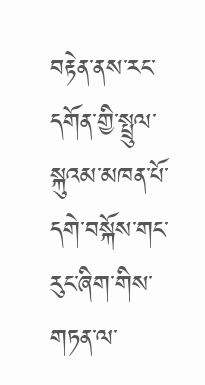བརྟེན་ནས་རང་དགོན་གྱི་སྤྲུལ་སྐུའམ་མཁན་པོ་དགེ་བསྐོས་གང་རུང་ཞིག་གིས་གཏན་ལ་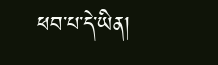ཕབ་པ་དེ་ཡིན།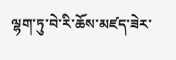ལྷག་ཏུ་བེ་རི་ཆོས་མཛད་ཟེར་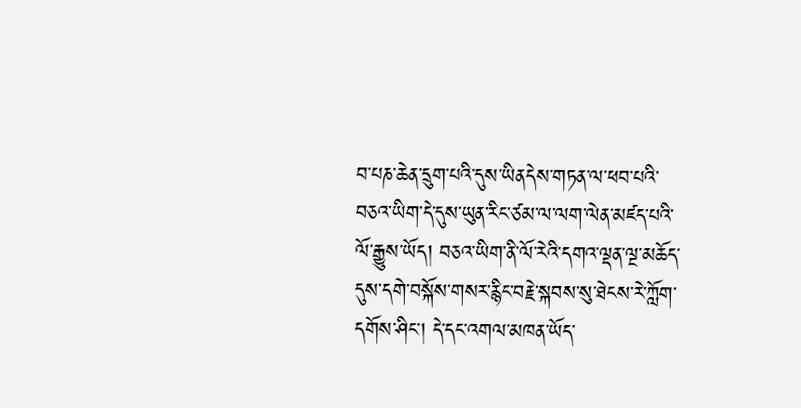བ་པཎ་ཆེན་དྲུག་པའི་དུས་ཡིནདེས་གཏན་ལ་ཕབ་པའི་བཅའ་ཡིག་དེ་དུས་ཡུན་རིང་ཙམ་ལ་ལག་ལེན་མཛད་པའི་ལོ་རྒྱུས་ཡོད། བཅའ་ཡིག་ནི་ལོ་རེའི་དགའ་ལྡན་ལྔ་མཆོད་དུས་དགེ་བསྐོས་གསར་རྙིང་བརྗེ་སྐབས་སུ་ཐེངས་རེ་ཀློག་དགོས་ཤིང་། དེ་དང་འགལ་མཁན་ཡོད་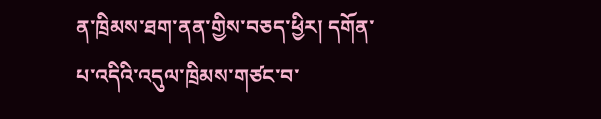ན་ཁྲིམས་ཐག་ནན་གྱིས་བཅད་ཕྱིར། དགོན་པ་འདིའི་འདུལ་ཁྲིམས་གཙང་བ་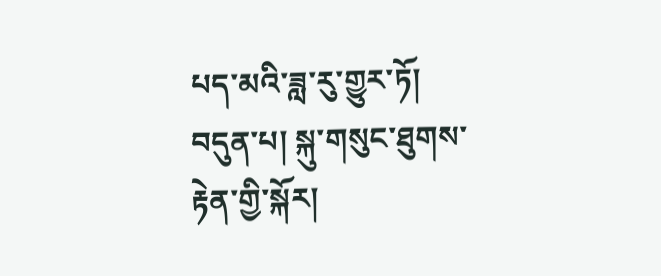པད་མའི་ཟླ་རུ་གྱུར་ཏོ།
བདུན་པ། སྐུ་གསུང་ཐུགས་རྟེན་གྱི་སྐོར།